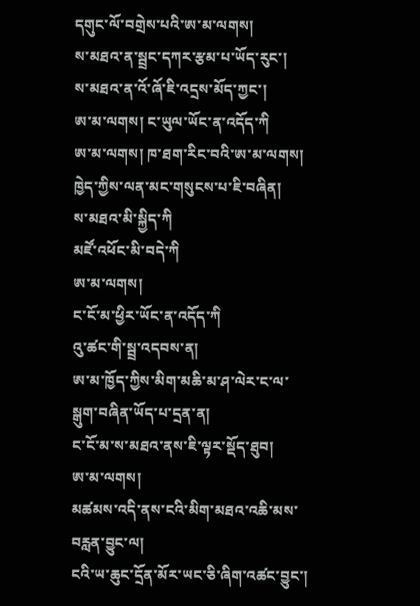དགུང་ལོ་བགྲེས་པའི་ཨ་མ་ལགས།
ས་མཐའ་ན་སྦྲང་དཀར་རྩམ་པ་ཡོད་རུང་།
ས་མཐའ་ན་འོ་ཞོ་ཇི་འདྲས་མོད་ཀྱང་།
ཨ་མ་ལགས། ང་ཡུལ་ཡོང་ན་འདོད་ཀི
ཨ་མ་ལགས། ཁ་ཐག་རིང་བའི་ཨ་མ་ལགས།
ཁྱེད་ཀྱིས་ལན་མང་གསུངས་པ་ཇི་བཞིན།
ས་མཐའ་མི་སྐྱིད་ཀི
མཛོ་འཕོང་མི་བདེ་ཀི
ཨ་མ་ལགས།
ང་ངོ་མ་ཕྱིར་ཡོང་ན་འདོད་ཀི
འུ་ཚང་གི་སྦྲ་འདབས་ན།
ཨ་མ་ཁྱོད་ཀྱིས་མིག་མཆི་མ་ཤ་ལེར་ང་ལ་སྒུག་བཞིན་ཡོད་པ་དྲན་ན།
ང་ངོ་མ་ས་མཐའ་ནས་ཇི་ལྟར་སྡོད་ཐུབ།
ཨ་མ་ལགས།
མཚམས་འདི་ནས་ངའི་མིག་མཐའ་འཆི་མས་བརླན་བྱུང་ལ།
ངའི་ཡ་ཆུང་དྲོན་མོར་ཡང་ཅི་ཞིག་འཚང་བྱུང་།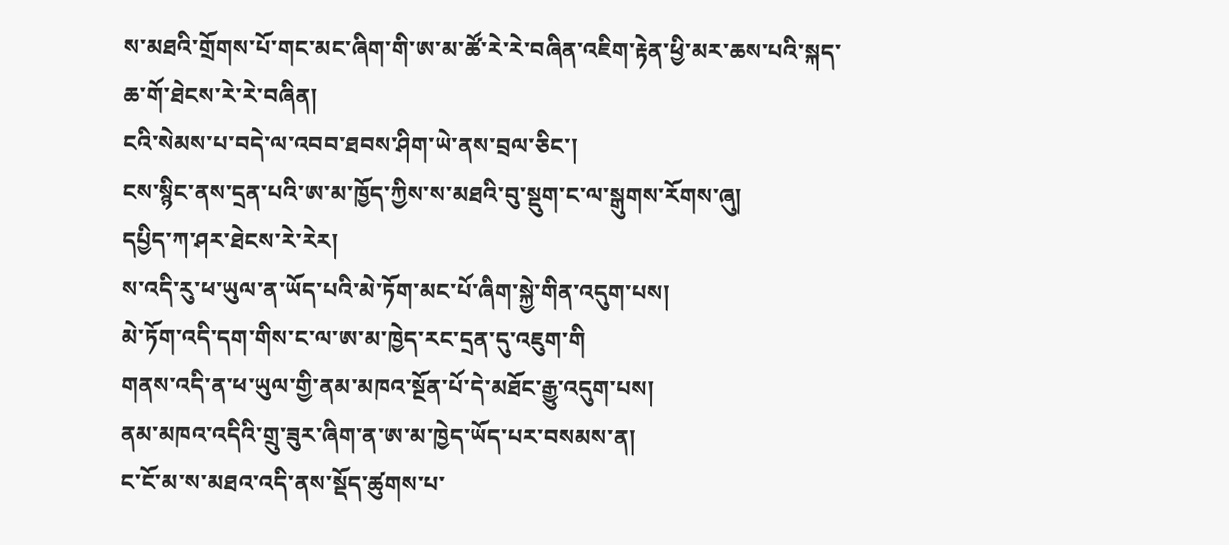ས་མཐའི་གྲོགས་པོ་གང་མང་ཞིག་གི་ཨ་མ་ཚོ་རེ་རེ་བཞིན་འཇིག་རྟེན་ཕྱི་མར་ཆས་པའི་སྐད་ཆ་གོ་ཐེངས་རེ་རེ་བཞིན།
ངའི་སེམས་པ་བདེ་ལ་འབབ་ཐབས་ཤིག་ཡེ་ནས་བྲལ་ཅིང་།
ངས་སྙིང་ནས་དྲན་པའི་ཨ་མ་ཁྱོད་ཀྱིས་ས་མཐའི་བུ་སྡུག་ང་ལ་སྒུགས་རོགས་ཞུ།
དཔྱིད་ཀ་ཤར་ཐེངས་རེ་རེར།
ས་འདི་རུ་ཕ་ཡུལ་ན་ཡོད་པའི་མེ་ཏོག་མང་པོ་ཞིག་སྐྱེ་གིན་འདུག་པས།
མེ་ཏོག་འདི་དག་གིས་ང་ལ་ཨ་མ་ཁྱེད་རང་དྲན་དུ་འཇུག་གི
གནས་འདི་ན་ཕ་ཡུལ་གྱི་ནམ་མཁའ་སྔོན་པོ་དེ་མཐོང་རྒྱུ་འདུག་པས།
ནམ་མཁའ་འདིའི་གྲུ་ཟུར་ཞིག་ན་ཨ་མ་ཁྱེད་ཡོད་པར་བསམས་ན།
ང་ངོ་མ་ས་མཐའ་འདི་ནས་སྡོད་ཚུགས་པ་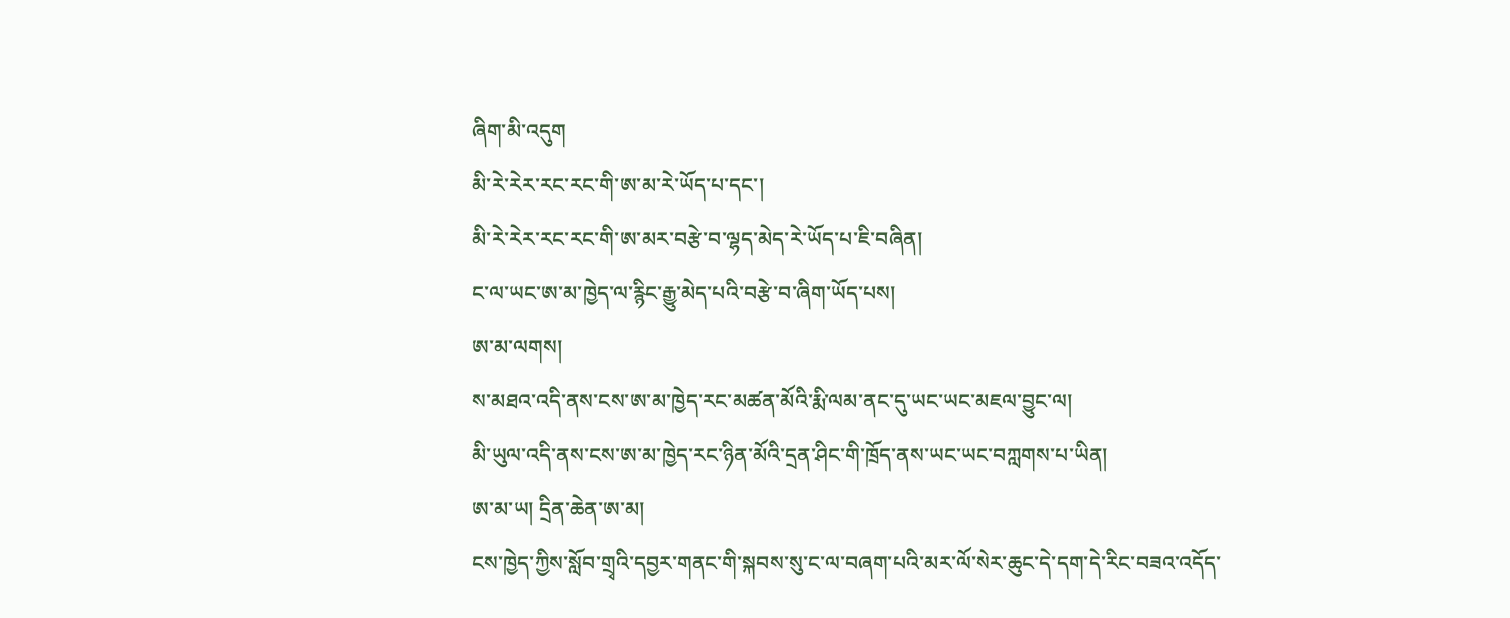ཞིག་མི་འདུག
མི་རེ་རེར་རང་རང་གི་ཨ་མ་རེ་ཡོད་པ་དང་།
མི་རེ་རེར་རང་རང་གི་ཨ་མར་བརྩེ་བ་ལྷད་མེད་རེ་ཡོད་པ་ཇི་བཞིན།
ང་ལ་ཡང་ཨ་མ་ཁྱེད་ལ་རྙིང་རྒྱུ་མེད་པའི་བརྩེ་བ་ཞིག་ཡོད་པས།
ཨ་མ་ལགས།
ས་མཐའ་འདི་ནས་ངས་ཨ་མ་ཁྱེད་རང་མཚན་མོའི་རྨི་ལམ་ནང་དུ་ཡང་ཡང་མཇལ་བྱུང་ལ།
མི་ཡུལ་འདི་ནས་ངས་ཨ་མ་ཁྱེད་རང་ཉིན་མོའི་དྲན་ཤིང་གི་ཁྲོད་ནས་ཡང་ཡང་བཀླགས་པ་ཡིན།
ཨ་མ་ཡ། དྲིན་ཆེན་ཨ་མ།
ངས་ཁྱེད་ཀྱིས་སློབ་གྲྭའི་དབྱར་གནང་གི་སྐབས་སུ་ང་ལ་བཞག་པའི་མར་ལོ་སེར་ཆུང་དེ་དག་དེ་རིང་བཟའ་འདོད་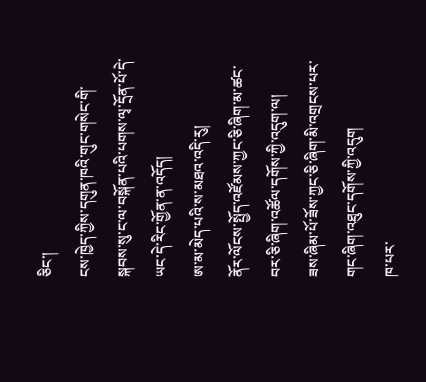ཅིང་།
ངས་ཁྱེད་ཀྱིས་དགུན་ཁའི་གུང་གསེང་གི་སྐབས་སུ་ང་ལ་བསྐོན་པའི་པགས་ལྭ་དྲོན་པོ་དེ་ཡང་དེ་རིང་གྱོན་ན་འདོད།
ཨ་མ་མེད་པའི་ས་མཐའ་འདི་རུ།
ནོར་ལོངས་སྤྱོད་འཛོམས་ཀྱང་ཅི་ཞིག་མ་ཚང་བར་ཅི་ཞིག་འཚོལ་དགོས་ཀྱི་འདུག་ལ།
ཟས་ཞིམ་པོ་ཟོས་ཀྱང་ཅི་ཞིག་མི་འགྲངས་པར་གང་ཞིག་འཐུང་དགོས་ཀྱི་འདུག
ཁ་པར་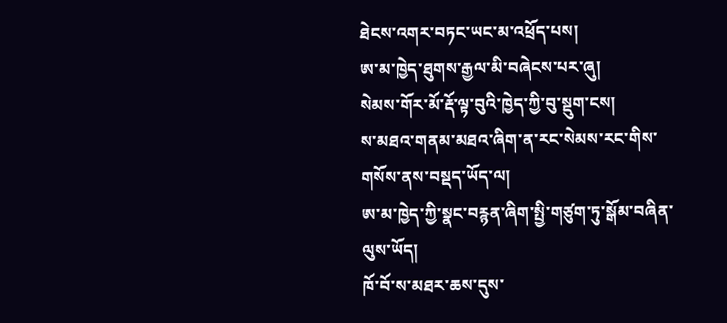ཐེངས་འགར་བཏང་ཡང་མ་འཕྲོད་པས།
ཨ་མ་ཁྱེད་ཐུགས་རྒྱལ་མི་བཞེངས་པར་ཞུ།
སེམས་གོར་མོ་རྡོ་ལྟ་བུའི་ཁྱེད་ཀྱི་བུ་སྡུག་ངས།
ས་མཐའ་གནམ་མཐའ་ཞིག་ན་རང་སེམས་རང་གིས་གསོས་ནས་བསྡད་ཡོད་ལ།
ཨ་མ་ཁྱེད་ཀྱི་སྣང་བརྙན་ཞིག་སྤྱི་གཙུག་ཏུ་སྒོམ་བཞིན་ལུས་ཡོད།
ཁོ་བོ་ས་མཐར་ཆས་དུས་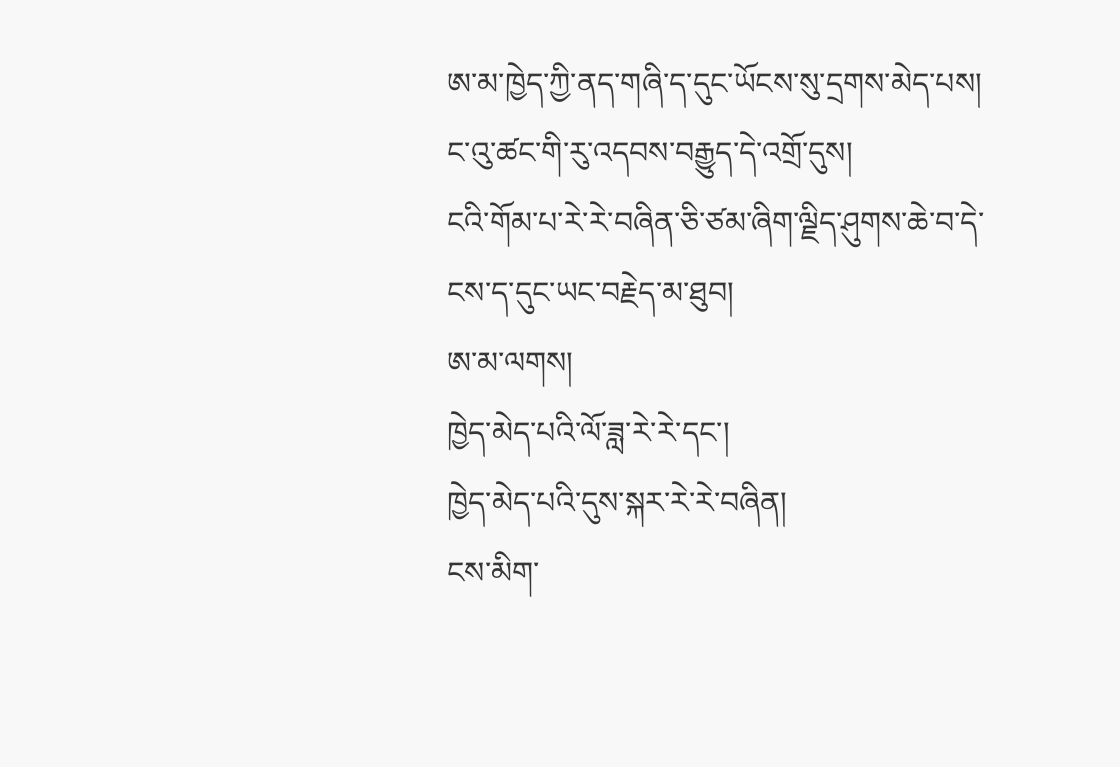ཨ་མ་ཁྱེད་ཀྱི་ནད་གཞི་ད་དུང་ཡོངས་སུ་དྲགས་མེད་པས།
ང་འུ་ཚང་གི་རུ་འདབས་བརྒྱུད་དེ་འགྲོ་དུས།
ངའི་གོམ་པ་རེ་རེ་བཞིན་ཅི་ཙམ་ཞིག་ལྗིད་ཤུགས་ཆེ་བ་དེ་ངས་ད་དུང་ཡང་བརྗེད་མ་ཐུབ།
ཨ་མ་ལགས།
ཁྱེད་མེད་པའི་ལོ་ཟླ་རེ་རེ་དང་།
ཁྱེད་མེད་པའི་དུས་སྐར་རེ་རེ་བཞིན།
ངས་མིག་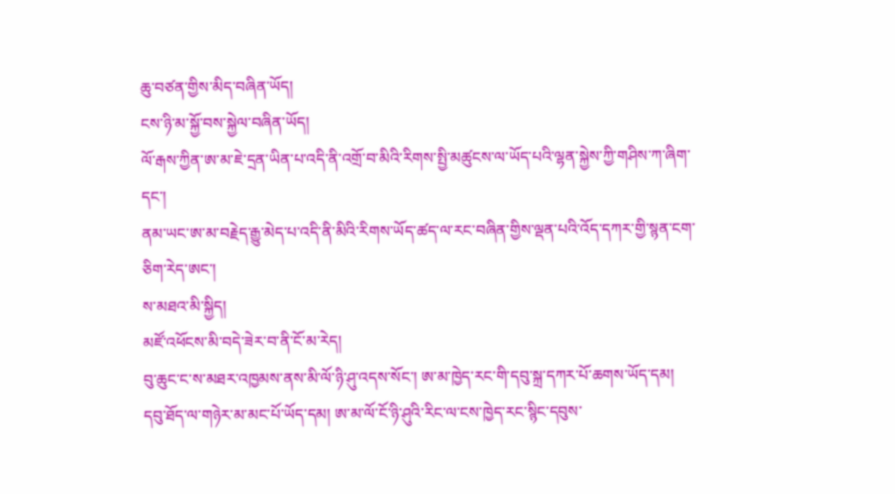ཆུ་བཙན་གྱིས་མིད་བཞིན་ཡོད།
ངས་ཉི་མ་སྐྱོ་བས་སྐྱེལ་བཞིན་ཡོད།
ལོ་རྒས་ཀྱིན་ཨ་མ་ཇེ་དྲན་ཡིན་པ་འདི་ནི་འགྲོ་བ་མིའི་རིགས་སྤྱི་མཚུངས་ལ་ཡོད་པའི་ལྷན་སྐྱེས་ཀྱི་གཤིས་ཀ་ཞིག་དང་།
ནམ་ཡང་ཨ་མ་བརྗེད་རྒྱུ་མེད་པ་འདི་ནི་མིའི་རིགས་ཡོད་ཚད་ལ་རང་བཞིན་གྱིས་ལྡན་པའི་འོད་དཀར་གྱི་སྙན་ངག་ཅིག་རེད་ཨང་།
ས་མཐའ་མི་སྐྱིད།
མཛོ་འཕོངས་མི་བདེ་ཟེར་བ་ནི་ངོ་མ་རེད།
བུ་ཆུང་ང་ས་མཐར་འཁྱམས་ནས་མི་ལོ་ཉི་ཤུ་འདས་སོང་། ཨ་མ་ཁྱེད་རང་གི་དབུ་སྐྲ་དཀར་པོ་ཆགས་ཡོད་དམ།
དབུ་ཐོད་ལ་གཉེར་མ་མང་པོ་ཡོད་དམ། ཨ་མ་ལོ་ངོ་ཉི་ཤུའི་རིང་ལ་ངས་ཁྱེད་རང་སྙིང་དབུས་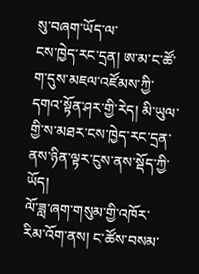སུ་བཞག་ཡོད་ལ་
ངས་ཁྱེད་རང་དྲན། ཨ་མ་ང་ཚོ་ག་དུས་མཇལ་འཛོམས་ཀྱི་དགའ་སྟོན་ཤར་གྱི་རེད། མི་ཡུལ་གྱི་ས་མཐར་ངས་ཁྱེད་རང་དྲན་ནས་ཉིན་ལྟར་ངུས་ནས་སྡོད་ཀྱི་ཡོད།
ལོ་ཟླ་ཞག་གསུམ་གྱི་འཁོར་རིམ་འོག་ནས། ང་ཚོས་བསམ་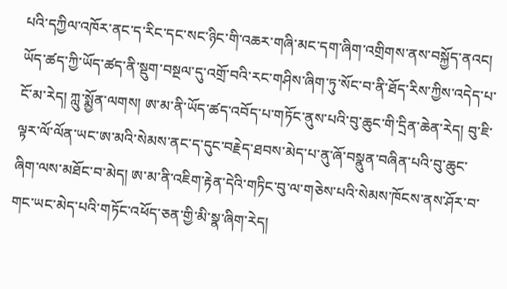པའི་དཀྱིལ་འཁོར་ནང་ད་རིང་དང་སང་ཉིང་གི་འཆར་གཞི་མང་དག་ཞིག་འགྲིགས་ནས་བསྐྱོད་ནའང། ཡོད་ཚད་ཀྱི་ཡོད་ཚད་ནི་སྡུག་བསྔལ་དུ་འགྲོ་བའི་རང་གཤིས་ཞིག་ཏུ་སོང་བ་ནི་ཐོད་རིས་ཀྱིས་འདེད་པ་ངོ་མ་རེད། ཀླུ་སྨྱོན་ལགས། ཨ་མ་ནི་ཡོད་ཚད་འབོད་པ་གཏོང་ནུས་པའི་བུ་ཆུང་གི་དྲིན་ཆེན་རེད། བུ་ཇི་ལྟར་ལོ་ལོན་ཡང་ཨ་མའི་སེམས་ནང་ད་དུང་བརྗེད་ཐབས་མེད་པ་ནུ་ཞོ་བསྣུན་བཞིན་པའི་བུ་ཆུང་ཞིག་ལས་མཐོང་བ་མེད། ཨ་མ་ནི་འཇིག་རྟེན་དེའི་གཏིང་བུ་ལ་གཅེས་པའི་སེམས་ཁོངས་ནས་ཤོར་བ་གང་ཡང་མེད་པའི་གཏོང་འཕོད་ཅན་གྱི་མི་སྣ་ཞིག་རེད།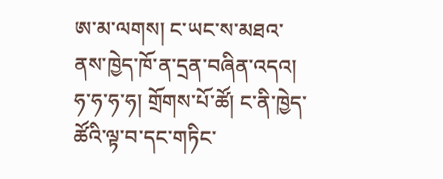ཨ་མ་ལགས། ང་ཡང་ས་མཐའ་ནས་ཁྱེད་ཁོ་ན་དྲན་བཞིན་འདའ།
ཧ་ཧ་ཧ་ཧ། གྲོགས་པོ་ཚོ། ང་ནི་ཁྱེད་ཚོའི་ལྟ་བ་དང་གཏིང་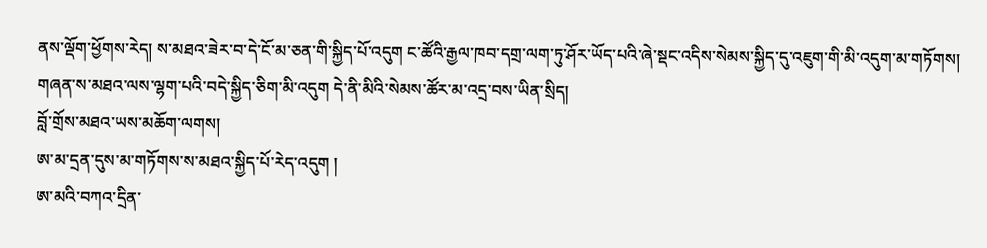ནས་ལྡོག་ཕྱོགས་རེད། ས་མཐའ་ཟེར་བ་དེ་ངོ་མ་ཅན་གི་སྐྱིད་པོ་འདུག ང་ཚོའི་རྒྱལ་ཁབ་དགྲ་ལག་ཏུ་ཤོར་ཡོད་པའི་ཞེ་སྡང་འདིས་སེམས་སྐྱིད་དུ་འཇུག་གི་མི་འདུག་མ་གཏོགས། གཞན་ས་མཐའ་ལས་ལྷག་པའི་བདེ་སྐྱིད་ཅིག་མི་འདུག དེ་ནི་མིའི་སེམས་ཚོར་མ་འདྲ་བས་ཡིན་སྲིད།
བློ་གྲོས་མཐའ་ཡས་མཆོག་ལགས།
ཨ་མ་དྲན་དུས་མ་གཏོགས་ས་མཐའ་སྐྱིད་པོ་རེད་འདུག །
ཨ་མའི་བཀའ་དྲིན་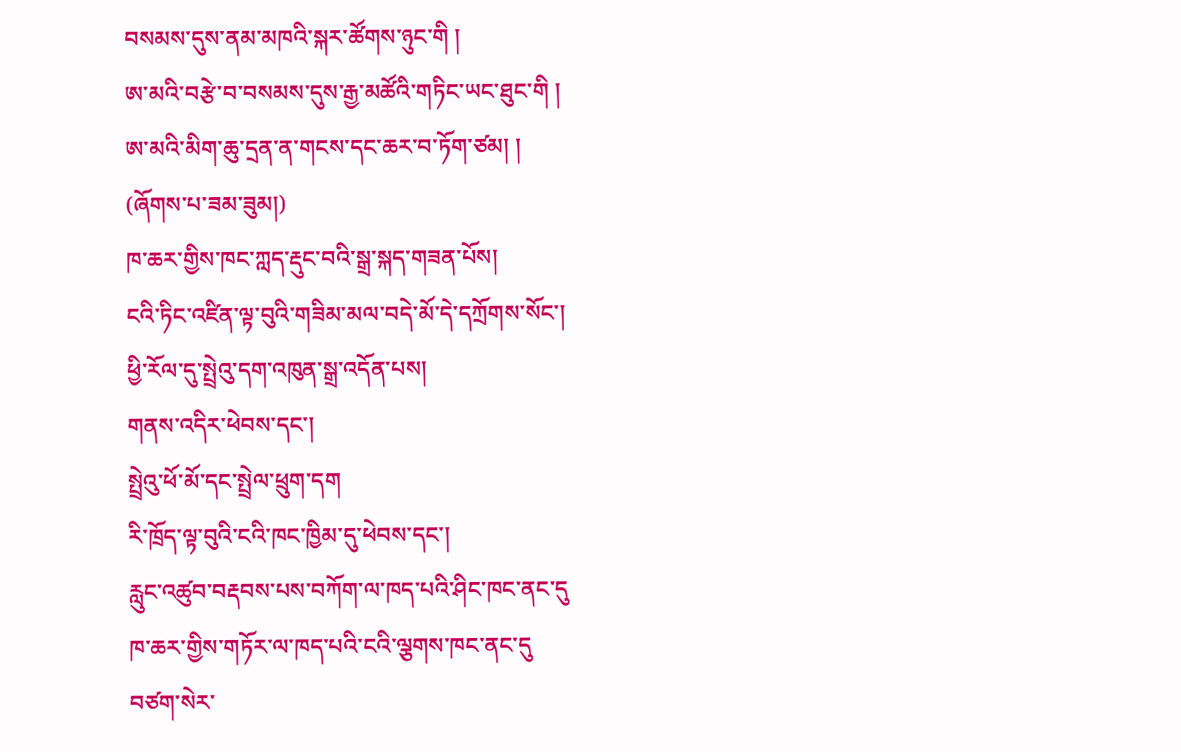བསམས་དུས་ནམ་མཁའི་སྐར་ཚོགས་ཉུང་གི །
ཨ་མའི་བརྩེ་བ་བསམས་དུས་རྒྱ་མཚོའི་གཏིང་ཡང་ཐུང་གི །
ཨ་མའི་མིག་ཆུ་དྲན་ན་གངས་དང་ཆར་བ་ཏོག་ཙམ། །
(ཞོགས་པ་ཟམ་ཟུམ།)
ཁ་ཆར་གྱིས་ཁང་ཀླད་རྡུང་བའི་སྒྲ་སྐད་གཟན་པོས།
ངའི་ཏིང་འཛིན་ལྟ་བུའི་གཟིམ་མལ་བདེ་མོ་དེ་དཀྲོགས་སོང་།
ཕྱི་རོལ་དུ་སྤྲེའུ་དག་འཁུན་སྒྲ་འདོན་པས།
གནས་འདིར་ཕེབས་དང་།
སྤྲེའུ་ཕོ་མོ་དང་སྤྲེལ་ཕྲུག་དག
རི་ཁྲོད་ལྟ་བུའི་ངའི་ཁང་ཁྱིམ་དུ་ཕེབས་དང་།
རླུང་འཚུབ་བརྡབས་པས་བཀོག་ལ་ཁད་པའི་ཤིང་ཁང་ནང་དུ
ཁ་ཆར་གྱིས་གཏོར་ལ་ཁད་པའི་ངའི་ལྕགས་ཁང་ནང་དུ
བཙག་སེར་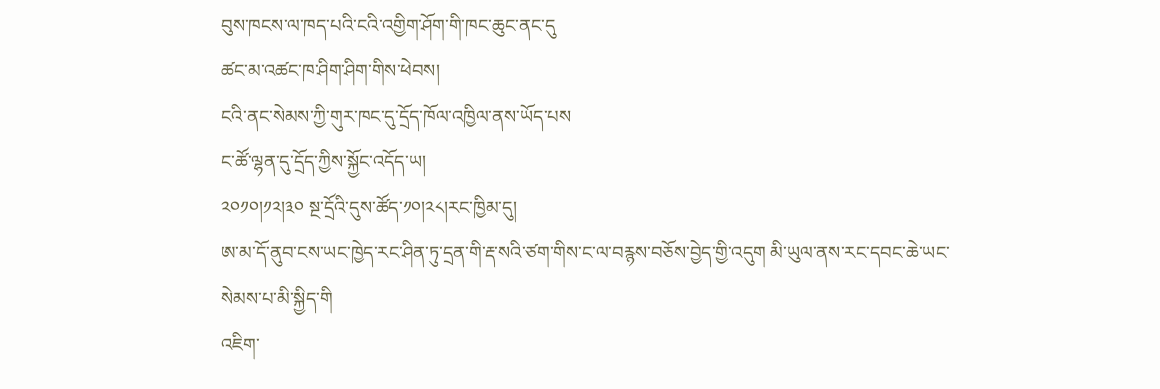བུས་ཁངས་ལ་ཁད་པའི་ངའི་འགྱིག་ཤོག་གི་ཁང་ཆུང་ནང་དུ
ཚང་མ་འཚང་ཁ་ཤིག་ཤིག་གིས་ཕེབས།
ངའི་ནང་སེམས་ཀྱི་གུར་ཁང་དུ་དྲོད་ཁོལ་འཁྱིལ་ནས་ཡོད་པས
ང་ཚོ་ལྷན་དུ་དྲོད་ཀྱིས་སྐྱོང་འདོད་ཡ།
༢༠༡༠།༡༢།༣༠ སྔ་དྲོའི་དུས་ཚོད་༡༠།༢༨།རང་ཁྱིམ་དུ།
ཨ་མ་དོ་ནུབ་ངས་ཡང་ཁྱེད་རང་ཤིན་ཏུ་དྲན་གི་རྡ་སའི་ཙག་གིས་ང་ལ་བརྙས་བཅོས་བྱེད་གྱི་འདུག མི་ཡུལ་ནས་རང་དབང་ཆེ་ཡང་སེམས་པ་མི་སྐྱིད་གི
འཇིག་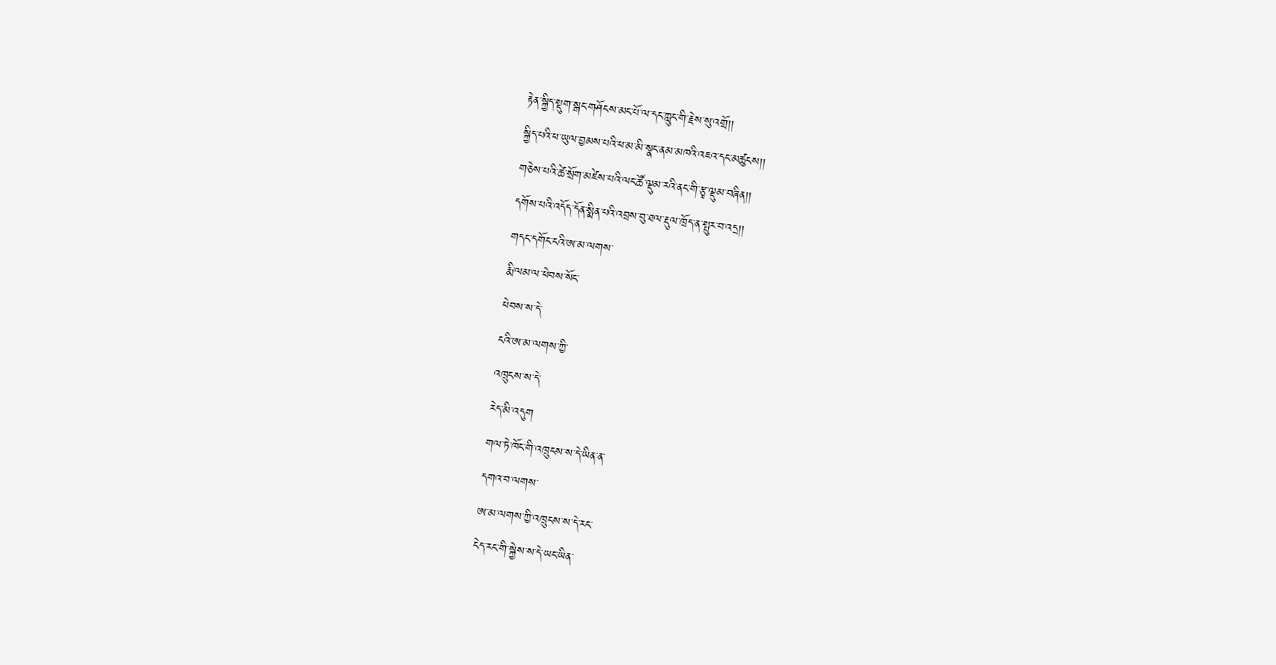རྟེན་སྐྱིད་སྡུག་སྒང་གཤོངས་མང་པོ་ལ་དང་ཀླུང་གི་རྗེས་སུ་འགྲོ།།
སྐྱིད་པའི་ཕ་ཡུལ་བྱམས་པའི་ཕ་མ་མི་སྣང་ནམ་མཁའི་འཇའ་དང་མཚུངས།།
གཅེས་པའི་ཚེ་སྲོག་མཛེས་པའི་ལང་ཚོ་ལྡུམ་རའི་ནང་གི་རྩྭ་ལྡུམ་བཞིན།།
དགོས་པའི་འདོད་དོན་སྨིན་པའི་འབྲས་བུ་ཐལ་རྡུལ་ཁྲོད་ན་སྤུར་བ་འདྲ།།
གདང་དགོང་ངའི་ཨ་མ་ལགས་
རྨི་ལམ་ལ་ཕེབས་སོང་
ཕེབས་ས་དེ་
ངའི་ཨ་མ་ལགས་ཀྱི་
འཁྲུངས་ས་དེ་
རེད་མི་འདུག
གལ་ཏེ་ཁོང་གི་འཁྲུངས་ས་དེ་ཡིན་ན་
དགའ་བ་ལགས་
ཨ་མ་ལགས་ཀྱི་འཁྲུངས་ས་དེ་རང་
ངེད་རང་གི་སྐྱེས་ས་དེ་ཡང་ཡིན་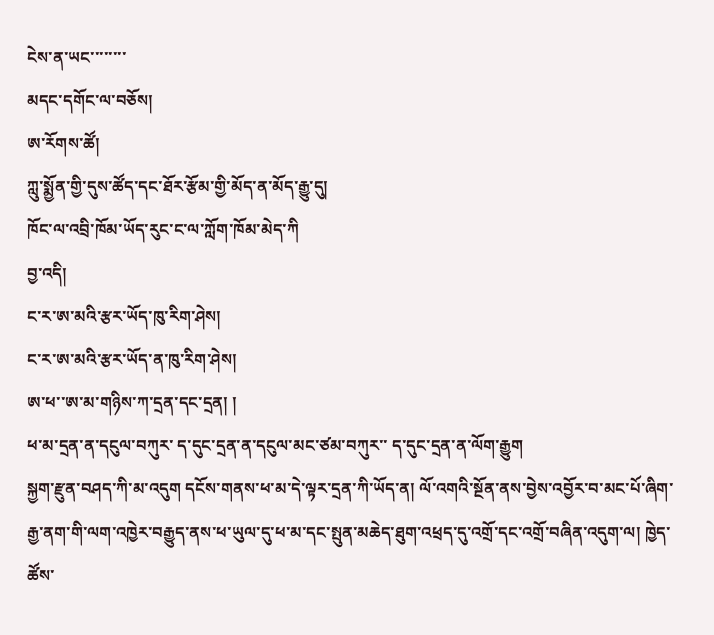ངེས་ན་ཡང་་་་་་་་
མདང་དགོང་ལ་བཅོས།
ཨ་རོགས་ཚོ།
ཀླུ་སྨྱོན་གྱི་དུས་ཚོད་དང་ཐོར་རྩོམ་གྱི་མོད་ན་མོད་རྒྱུ་དུ།
ཁོང་ལ་འབྲི་ཁོམ་ཡོད་རུང་ང་ལ་ཀློག་ཁོམ་མེད་ཀི
བྱ་འདི།
ང་ར་ཨ་མའི་རྩར་ཡོད་ཁུ་རིག་ཤེས།
ང་ར་ཨ་མའི་རྩར་ཡོད་ན་ཁུ་རིག་ཤེས།
ཨ་ཕ་་ཨ་མ་གཉིས་ཀ་དྲན་དང་དྲན། །
ཕ་མ་དྲན་ན་དངུལ་བཀུར་ ད་དུང་དྲན་ན་དངུལ་མང་ཙམ་བཀུར་་ ད་དུང་དྲན་ན་ལོག་རྒྱུག
སྐྱག་རྫུན་བཤད་ཀི་མ་འདུག དངོས་གནས་ཕ་མ་དེ་ལྟར་དྲན་ཀི་ཡོད་ན། ལོ་འགའི་སྔོན་ནས་བྱེས་འབྱོར་བ་མང་པོ་ཞིག་རྒྱ་ནག་གི་ལག་འཁྱེར་བརྒྱུད་ནས་ཕ་ཡུལ་དུ་ཕ་མ་དང་སྤུན་མཆེད་ཐུག་འཕྲད་དུ་འགྲོ་དང་འགྲོ་བཞིན་འདུག་ལ། ཁྱེད་ཚོས་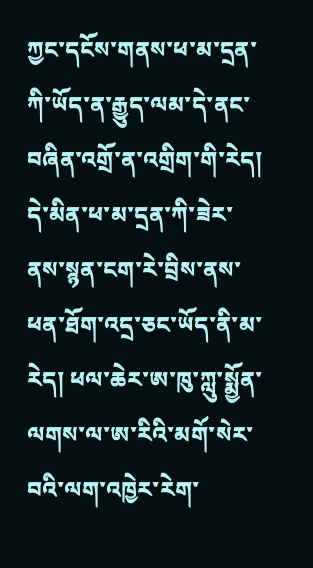ཀྱང་དངོས་གནས་ཕ་མ་དྲན་ཀི་ཡོད་ན་རྒྱུད་ལམ་དེ་ནང་བཞིན་འགྲོ་ན་འགྲིག་གི་རེད། དེ་མིན་ཕ་མ་དྲན་ཀི་ཟེར་ནས་སྙན་ངག་རེ་བྲིས་ནས་ཕན་ཐོག་འདྲ་ཅང་ཡོད་ནི་མ་རེད། ཕལ་ཆེར་ཨ་ཁུ་ཀླུ་སྨྱོན་ལགས་ལ་ཨ་རིའི་མགོ་སེར་བའི་ལག་འཁྱེར་རེག་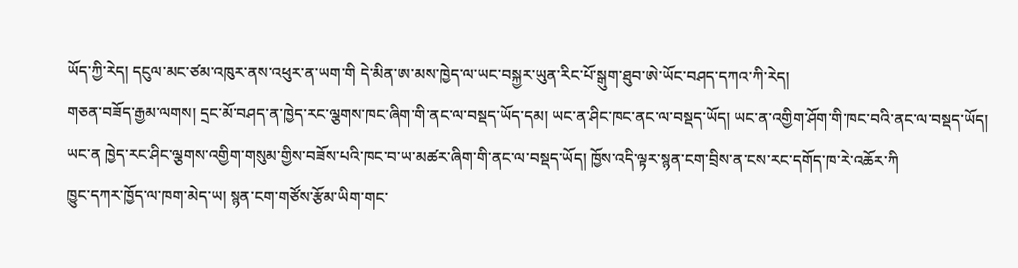ཡོད་ཀྱི་རེད། དངུལ་མང་ཙམ་འཁུར་ནས་འཕུར་ན་ཡག་གི དེ་མིན་ཨ་མས་ཁྱེད་ལ་ཡང་བསྐྱར་ཡུན་རིང་པོ་སྒུག་ཐུབ་ཨེ་ཡོང་བཤད་དཀའ་ཀི་རེད།
གཅན་བཟོད་རྒྱམ་ལགས། དྲང་མོ་བཤད་ན་ཁྱེད་རང་ལྕགས་ཁང་ཞིག་གི་ནང་ལ་བསྡད་ཡོད་དམ། ཡང་ན་ཤིང་ཁང་ནང་ལ་བསྡད་ཡོད། ཡང་ན་འགྱིག་ཤོག་གི་ཁང་བའི་ནང་ལ་བསྡད་ཡོད། ཡང་ན ཁྱེད་རང་ཤིང་ལྕགས་འགྱིག་གསུམ་གྱིས་བཟོས་པའི་ཁང་བ་ཡ་མཚར་ཞིག་གི་ནང་ལ་བསྡད་ཡོད། ཁྱོས་འདི་ལྟར་སྙན་ངག་བྲིས་ན་ངས་རང་དགོད་ཁ་རེ་འཆོར་ཀི
ཁྱུང་དཀར་ཁྱོད་ལ་ཁག་མེད་ཡ། སྙན་ངག་གཙོས་རྩོམ་ཡིག་གང་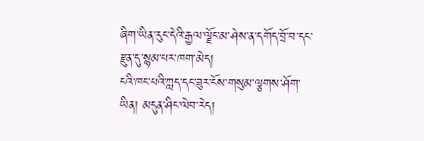ཞིག་ཡིན་རུང་དེའི་རྒྱལ་ལྗོང་མ་ཤེས་ན་དགོད་བྲོ་བ་དང་རྫུན་དུ་སྙམ་པར་ཁག་མེད།
ངའི་ཁང་པའི་ཀླད་དང་ཟུར་ངོས་གསུམ་ལྕགས་ཤོག་ཡིན། མདུན་ཤིང་ལེབ་རེད།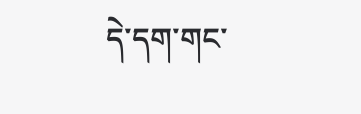དེ་དག་གང་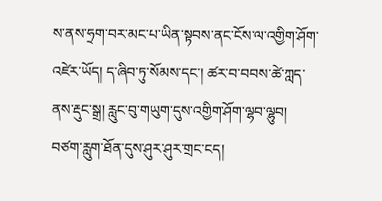ས་ནས་ཧྲག་བར་མང་པ་ཡིན་སྟབས་ནང་ངོས་ལ་འགྱིག་ཤོག་འཛེར་ཡོད། ད་ཞིབ་ཏུ་སོམས་དང་། ཚར་བ་བབས་ཚེ་ཀླད་ནས་རྡུང་སྒྲ། རླུང་བུ་གཡུག་དུས་འགྱིག་ཤོག་ལྷབ་ལྷུབ། བཙག་རླུག་ཐོན་དུས་ཤུར་ཤུར་གྲང་ངད།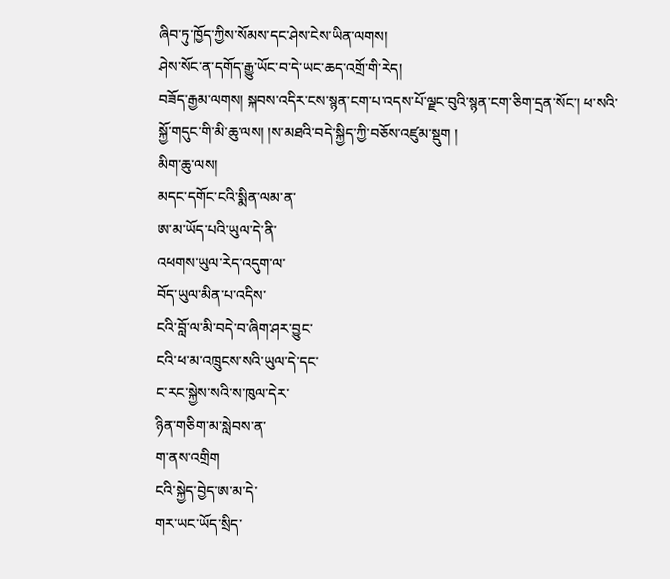ཞིབ་ཏུ་ཁྱོད་ཀྱིས་སོམས་དང་ཤེས་ངེས་ཡིན་ལགས།
ཤེས་སོང་ན་དགོད་རྒྱུ་ཡོང་བ་དེ་ཡང་ཆད་འགྲོ་གི་རེད།
བཟོད་རྒྱམ་ལགས། སྐབས་འདིར་ངས་སྙན་ངག་པ་འདས་པོ་ལྗང་བུའི་སྙན་ངག་ཅིག་དྲན་སོང་། ཕ་སའི་སྐྱོ་གདུང་གི་མི་ཆུ་ལས། །ས་མཐའི་བདེ་སྐྱིད་ཀྱི་བཅོས་འཛུམ་སྡུག །
མིག་ཆུ་ལས།
མདང་དགོང་ངའི་སྨིན་ལམ་ན་
ཨ་མ་ཡོད་པའི་ཡུལ་དེ་ནི་
འཕགས་ཡུལ་རེད་འདུག་ལ་
བོད་ཡུལ་མིན་པ་འདིས་
ངའི་བློ་ལ་མི་བདེ་བ་ཞིག་ཤར་བྱུང་
ངའི་ཕ་མ་འཁྲུངས་སའི་ཡུལ་དེ་དང་
ང་རང་སྐྱེས་སའི་ས་ཁུལ་དེར་
ཉིན་གཅིག་མ་སླེབས་ན་
ག་ནས་འགྲིག
ངའི་སྐྱེད་བྱེད་ཨ་མ་དེ་
གར་ཡང་ཡོད་སྲིད་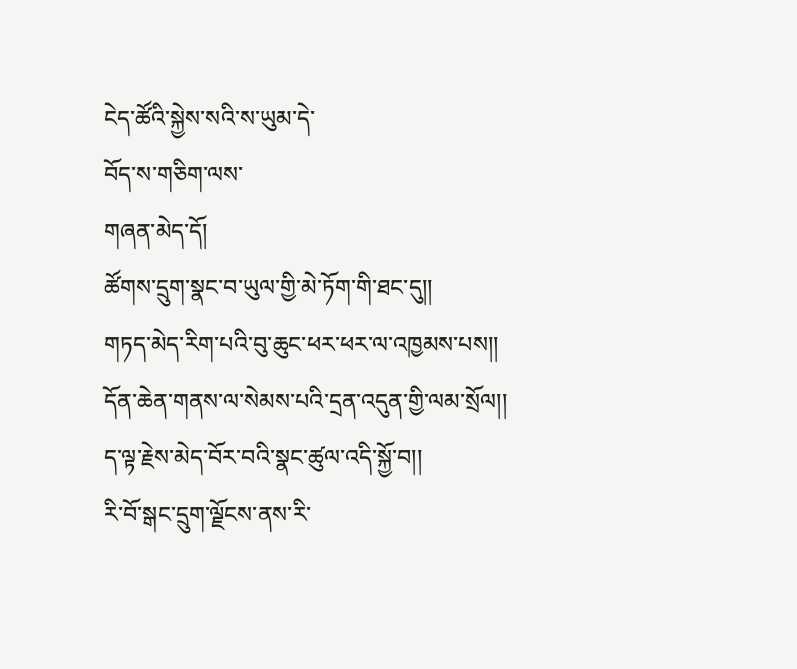ངེད་ཚོའི་སྐྱེས་སའི་ས་ཡུམ་དེ་
བོད་ས་གཅིག་ལས་
གཞན་མེད་དོ།
ཚོགས་དྲུག་སྣང་བ་ཡུལ་གྱི་མེ་ཏོག་གི་ཐང་དུ།།
གཏད་མེད་རིག་པའི་བུ་ཆུང་ཕར་ཕར་ལ་འཁྱམས་པས།།
དོན་ཆེན་གནས་ལ་སེམས་པའི་དྲན་འདུན་གྱི་ལམ་སྲོལ།།
ད་ལྟ་རྗེས་མེད་བོར་བའི་སྣང་ཚུལ་འདི་སྐྱོ་བ།།
རི་བོ་སྒང་དྲུག་ལྗོངས་ནས་རི་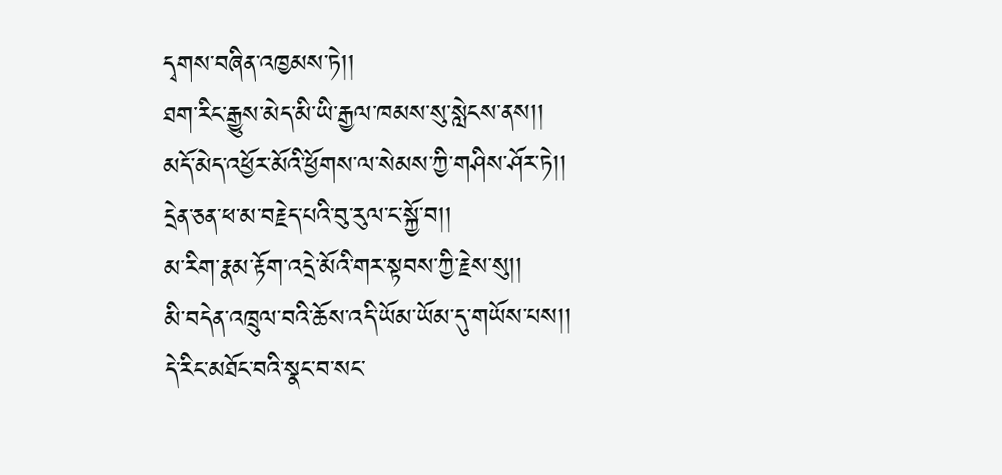དྭགས་བཞིན་འཁྱམས་ཏེ།།
ཐག་རིང་རྒྱུས་མེད་མི་ཡི་རྒྱལ་ཁམས་སུ་སླེངས་ནས།།
མདོ་མེད་འཕྱོར་མོའི་ཕྱོགས་ལ་སེམས་ཀྱི་གཤིས་ཤོར་ཏེ།།
དྲེན་ཅན་ཕ་མ་བརྗེད་པའི་བུ་རུལ་ང་སྐྱོ་བ།།
མ་རིག་རྣམ་རྟོག་འདྲེ་མོའི་གར་སྟབས་ཀྱི་རྗེས་སུ།།
མི་བདེན་འཁྲུལ་བའི་ཆོས་འདི་ཡོམ་ཡོམ་དུ་གཡོས་པས།།
དེ་རིང་མཐོང་བའི་སྣང་བ་སང་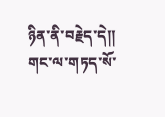ཉིན་ནི་བརྗེད་དེ།།
གང་ལ་གཏད་སོ་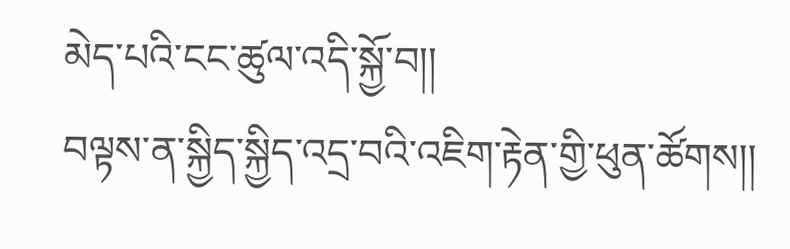མེད་པའི་ངང་ཚུལ་འདི་སྐྱོ་བ།།
བལྟས་ན་སྐྱིད་སྐྱིད་འདྲ་བའི་འཇིག་རྟེན་གྱི་ཕུན་ཚོགས།།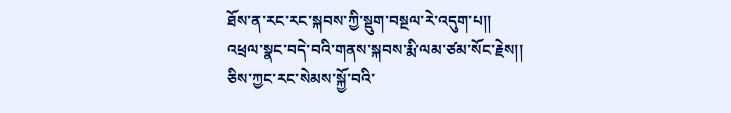ཐོས་ན་རང་རང་སྐབས་ཀྱི་སྡུག་བསྔལ་རེ་འདུག་པ།།
འཕྲལ་སྣང་བདེ་བའི་གནས་སྐབས་རྨི་ལམ་ཙམ་སོང་རྗེས།།
ཅིས་ཀྱང་རང་སེམས་སྐྱོ་བའི་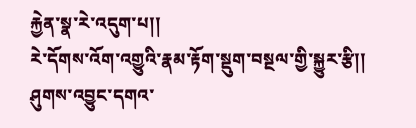རྐྱེན་སྣ་རེ་འདུག་པ།།
རེ་དོགས་འོག་འགྱུའི་རྣམ་རྟོག་སྡུག་བསྔལ་གྱི་སྐྱུར་རྩི།།
ཤུགས་འབྱུང་དགའ་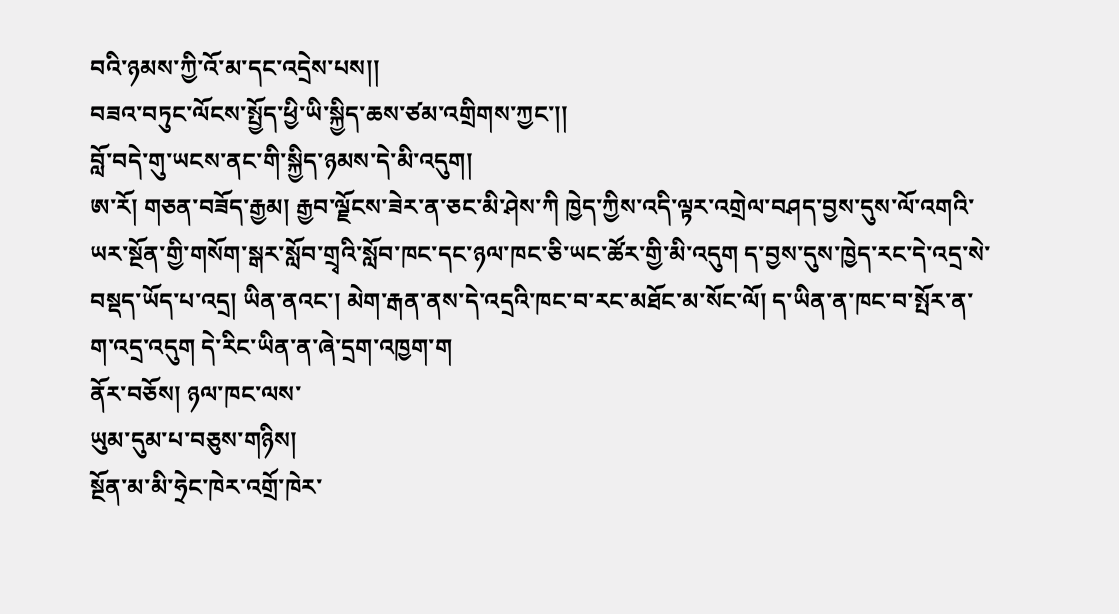བའི་ཉམས་ཀྱི་འོ་མ་དང་འདྲེས་པས།།
བཟའ་བཏུང་ལོངས་སྤྱོད་ཕྱི་ཡི་སྐྱིད་ཆས་ཙམ་འགྲིགས་ཀྱང་།།
བློ་བདེ་གུ་ཡངས་ནང་གི་སྐྱིད་ཉམས་དེ་མི་འདུག།
ཨ་རོ། གཅན་བཟོད་རྒྱམ། རྒྱབ་ལྗོངས་ཟེར་ན་ཅང་མི་ཤེས་ཀི ཁྱེད་ཀྱིས་འདི་ལྟར་འགྲེལ་བཤད་བྱས་དུས་ལོ་འགའི་ཡར་སྔོན་གྱི་གསོག་སྒར་སློབ་གྲྭའི་སློབ་ཁང་དང་ཉལ་ཁང་ཅི་ཡང་ཚོར་གྱི་མི་འདུག ད་བྱས་དུས་ཁྱེད་རང་དེ་འདྲ་སེ་བསྡད་ཡོད་པ་འདྲ། ཡིན་ནའང་། མེག་རྒན་ནས་དེ་འདྲའི་ཁང་བ་རང་མཐོང་མ་སོང་ལོ། ད་ཡིན་ན་ཁང་བ་སྤོར་ན་ག་འདྲ་འདུག དེ་རིང་ཡིན་ན་ཞེ་དྲག་འཁྱག་ག
ནོར་བཅོས། ཉལ་ཁང་ལས་
ཡུམ་དུམ་པ་བཅུས་གཉིས།
སྔོན་མ་མི་ཧྲེང་ཁེར་འགྲོ་ཁེར་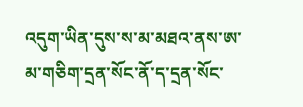འདུག་ཡིན་དུས་ས་མ་མཐའ་ནས་ཨ་མ་གཅིག་དྲན་སོང་ནོ་ད་དྲན་སོང་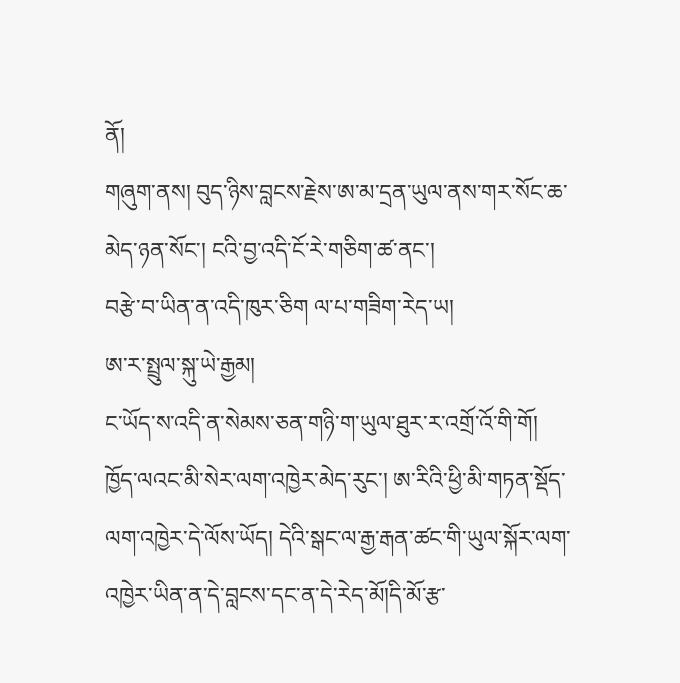ནོ།
གཞུག་ནས། བུད་ཉིས་བླངས་རྗེས་ཨ་མ་དྲན་ཡུལ་ནས་གར་སོང་ཆ་མེད་ཉན་སོང་། ངའི་བྱ་འདི་ངོ་རེ་གཅིག་ཚ་ནང་།
བརྩེ་བ་ཡིན་ན་འདི་ཁུར་ཅིག ལ་པ་གཟིག་རེད་ཡ།
ཨ་ར་སྤྲུལ་སྐུ་ཡེ་རྒྱམ།
ང་ཡོད་ས་འདི་ན་སེམས་ཅན་གཉི་ག་ཡུལ་ཐུར་ར་འགྲོ་འོ་གི་གོ།
ཁྱོད་ལའང་མི་སེར་ལག་འཁྱེར་མེད་རུང་། ཨ་རིའི་ཕྱི་མི་གཏན་སྡོད་ལག་འཁྱེར་དེ་ལོས་ཡོད། དེའི་སྒང་ལ་རྒྱ་རྒན་ཚང་གི་ཡུལ་སྐོར་ལག་འཁྱེར་ཡིན་ན་དེ་བླངས་དང་ན་དེ་རེད་མོ།དི་མོ་རྩ་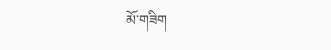མོ་གཟིག